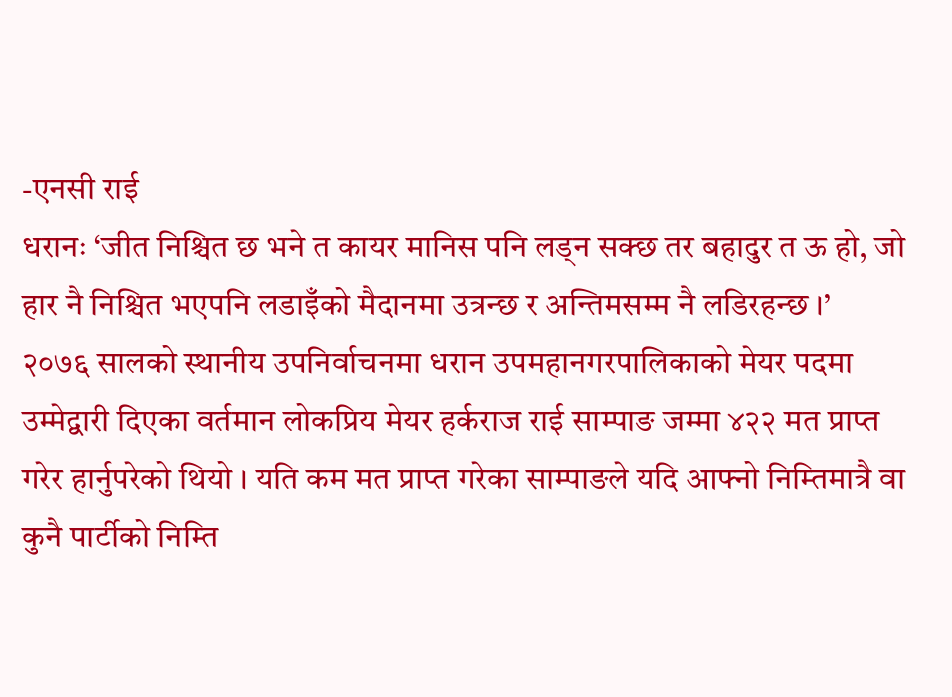-एनसी राई
धरानः ‘जीत निश्चित छ भने त कायर मानिस पनि लड्न सक्छ तर बहादुर त ऊ हो, जो हार नै निश्चित भएपनि लडाइँको मैदानमा उत्रन्छ र अन्तिमसम्म नै लडिरहन्छ ।’
२०७६ सालको स्थानीय उपनिर्वाचनमा धरान उपमहानगरपालिकाको मेयर पदमा उम्मेद्वारी दिएका वर्तमान लोकप्रिय मेयर हर्कराज राई साम्पाङ जम्मा ४२२ मत प्राप्त गरेर हार्नुपरेको थियो । यति कम मत प्राप्त गरेका साम्पाङले यदि आफ्नो निम्तिमात्रै वा कुनै पार्टीको निम्ति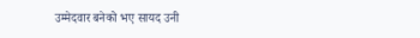उम्मेदवार बनेको भए सायद उनी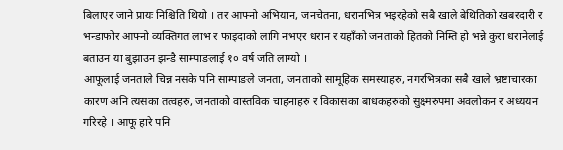बिलाएर जाने प्रायः निश्चिति थियो । तर आफ्नो अभियान, जनचेतना, धरानभित्र भइरहेको सबै खाले बेथितिको खबरदारी र भन्डाफोर आफ्नो व्यक्तिगत लाभ र फाइदाको लागि नभएर धरान र यहाँको जनताको हितको निम्ति हो भन्ने कुरा धरानेलाई बताउन या बुझाउन झन्डै साम्पाङलाई १० वर्ष जति लाग्यो ।
आफूलाई जनताले चिन्न नसके पनि साम्पाङले जनता, जनताको सामूहिक समस्याहरु, नगरभित्रका सबै खाले भ्रष्टाचारका कारण अनि त्यसका तत्वहरु, जनताको वास्तविक चाहनाहरु र विकासका बाधकहरुको सुक्ष्मरुपमा अवलोकन र अध्ययन गरिरहे । आफू हारे पनि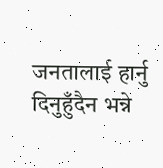जनतालाई हार्नु दिनुहुँदैन भन्ने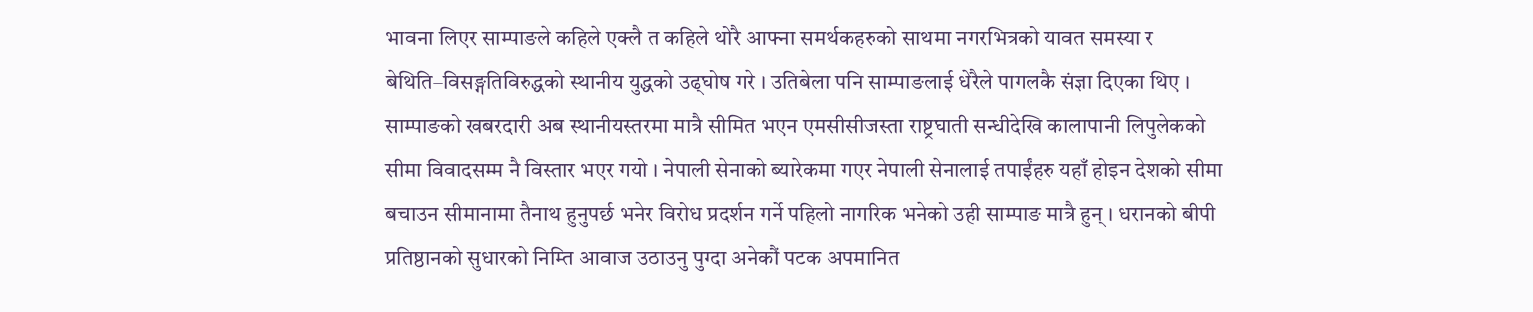भावना लिएर साम्पाङले कहिले एक्लै त कहिले थोरै आफ्ना समर्थकहरुको साथमा नगरभित्रको यावत समस्या र बेथिति–विसङ्गतिविरुद्धको स्थानीय युद्धको उढ्घोष गरे । उतिबेला पनि साम्पाङलाई धेरैले पागलकै संज्ञा दिएका थिए ।
साम्पाङको खबरदारी अब स्थानीयस्तरमा मात्रै सीमित भएन एमसीसीजस्ता राष्ट्रघाती सन्धीदेखि कालापानी लिपुलेकको सीमा विवादसम्म नै विस्तार भएर गयो । नेपाली सेनाको ब्यारेकमा गएर नेपाली सेनालाई तपाईंहरु यहाँ होइन देशको सीमा बचाउन सीमानामा तैनाथ हुनुपर्छ भनेर विरोध प्रदर्शन गर्ने पहिलो नागरिक भनेको उही साम्पाङ मात्रै हुन् । धरानको बीपी प्रतिष्ठानको सुधारको निम्ति आवाज उठाउनु पुग्दा अनेकौं पटक अपमानित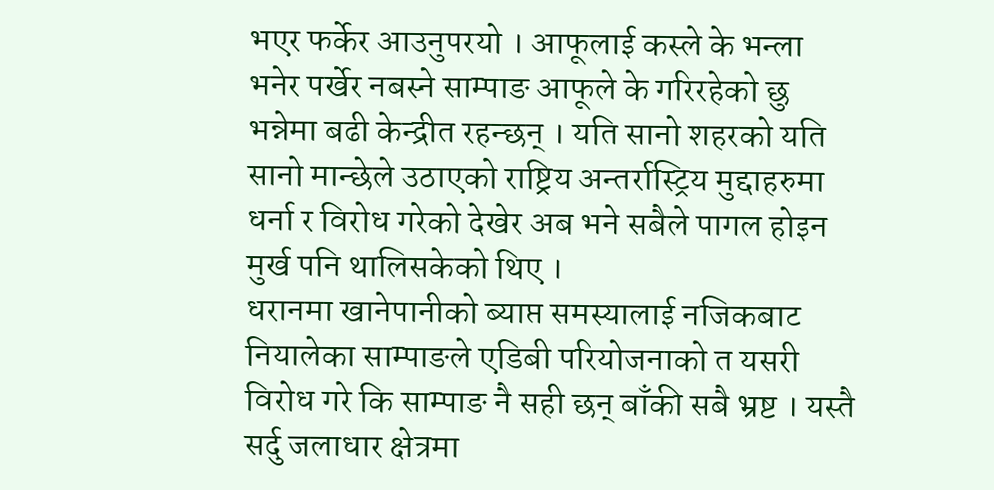भएर फर्केर आउनुपरयो । आफूलाई कस्ले के भन्ला भनेर पर्खेर नबस्ने साम्पाङ आफूले के गरिरहेको छु भन्नेमा बढी केन्द्रीत रहन्छन् । यति सानो शहरको यति सानो मान्छेले उठाएको राष्ट्रिय अन्तर्रास्ट्रिय मुद्दाहरुमा धर्ना र विरोध गरेको देखेर अब भने सबैले पागल होइन मुर्ख पनि थालिसकेको थिए ।
धरानमा खानेपानीको ब्याप्त समस्यालाई नजिकबाट नियालेका साम्पाङले एडिबी परियोजनाको त यसरी विरोध गरे कि साम्पाङ नै सही छन् बाँकी सबै भ्रष्ट । यस्तै सर्दु जलाधार क्षेत्रमा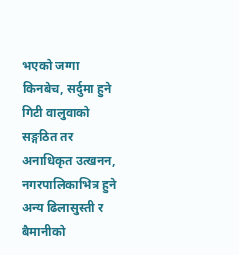भएको जग्गा किनबेच, सर्दुमा हुने गिटी वालुवाको सङ्गठित तर अनाधिकृत उत्खनन, नगरपालिकाभित्र हुने अन्य ढिलासुस्ती र बैमानीको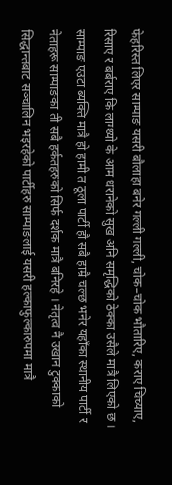फेहरिस्त लिएर साम्पाङ यसरी बौलाहा बनेर गल्ली गल्ली, चोक–चोक भौतारिए, कराए चिच्याए, रिसाए र बर्बराए कि लाग्थ्यो के आम धरानेको सुख अनि समृद्धिको ठेक्का उसैले मात्रै लिएको छ । साम्पाङ एउटा ब्यक्ति मात्रै हो हामी त ठूला पार्टी हौ सबै हाम्रै चल्छ भनेर यहाँका स्थानीय पार्टी र नेताहरू साम्पाङका ती सबै हर्कतहरुको सिर्फ दर्शक मात्रै बनिरहे । नेतृत्व नै उखान टुक्काको सिद्धान्तबाट सञ्चालिन भइरहेको पार्टीहरु साम्पाङलाई यसरी हल्काफुल्कारुपमा मात्रै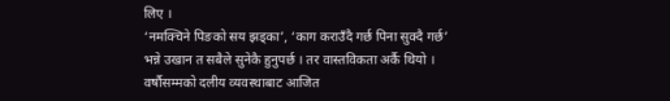लिए ।
‘नमक्चिने पिङको सय झड्का’, ‘काग कराउँदै गर्छ पिना सुक्दै गर्छ’ भन्ने उखान त सबैले सुनेकै हुनुपर्छ । तर वास्तविकता अर्कै थियो । वर्षौसम्मको दलीय व्यवस्थाबाट आजित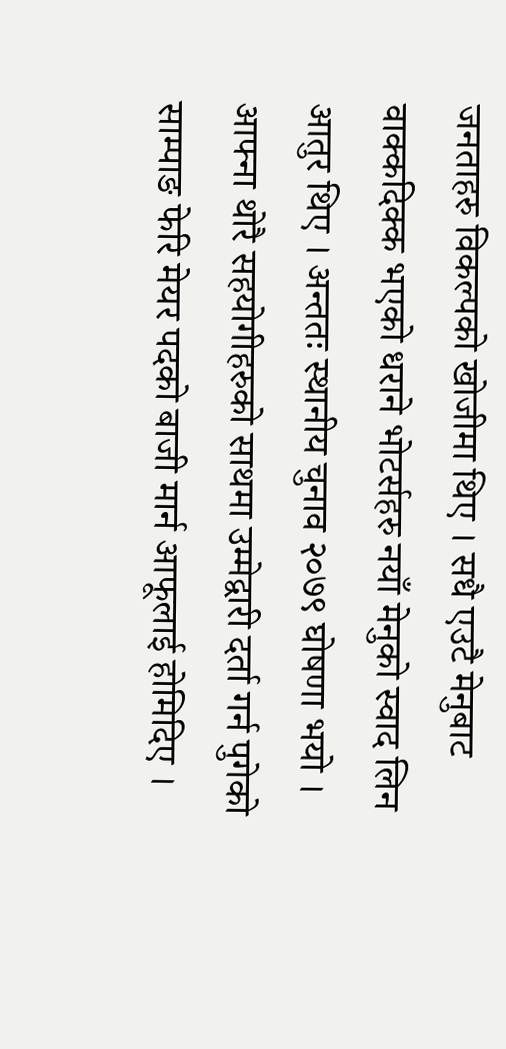जनताहरु विकल्पको खोजीमा थिए । सधै एउटै मेनुबाट वाक्कदिक्क भएको धराने भोटर्सहरु नयाँ मेनुको स्वाद लिन आतुर थिए । अन्ततः स्थानीय चुनाव २०७९ घोषणा भयो । आफ्ना थोरै सहयोगीहरुको साथमा उम्मेद्वारी दर्ता गर्न पुगेको साम्पाङ फेरि मेयर पदको बाजी मार्न आफूलाई होमिदिए ।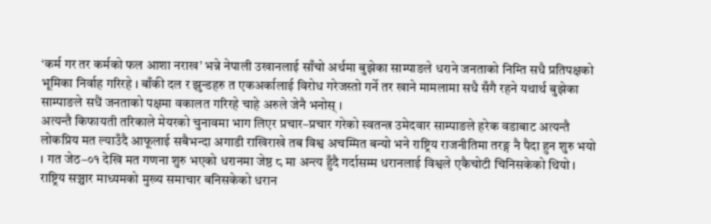‘कर्म गर तर कर्मको फल आशा नराख’ भन्ने नेपाली उखानलाई साँचो अर्थमा बुझेका साम्पाङले धराने जनताको निम्ति सधै प्रतिपक्षको भूमिका निर्वाह गरिरहे । बाँकी दल र झुन्डहरु त एकअर्कालाई विरोध गरेजस्तो गर्ने तर खाने मामलामा सधै सँगै रहने यथार्थ बुझेका साम्पाङले सधैं जनताको पक्षमा वकालत गरिरहे चाहे अरुले जेनै भनोस् ।
अत्यन्तै किफायती तरिकाले मेयरको चुनावमा भाग लिएर प्रचार–प्रचार गरेको स्वतन्त्र उमेदवार साम्पाङले हरेक वडाबाट अत्यन्तै लोकप्रिय मत ल्याउँदै आफूलाई सबैभन्दा अगाडी राखिराखे तब विश्व अचम्मित बन्यो भने राष्ट्रिय राजनीतिमा तरङ्ग नै पैदा हुन शुरु भयो । गत जेठ–०१ देखि मत गणना शुरु भएको धरानमा जेष्ठ ८ मा अन्त्य हुँदै गर्दासम्म धरानलाई विश्वले एकैचोटी चिनिसकेको थियो । राष्ट्रिय सञ्चार माध्यमको मुख्य समाचार बनिसकेको धरान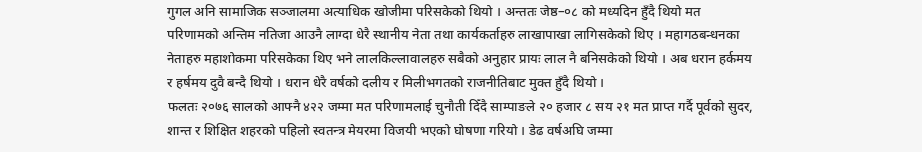गुगल अनि सामाजिक सञ्जालमा अत्याधिक खोजीमा परिसकेको थियो । अन्ततः जेष्ठ–०८ को मध्यदिन हुँदै थियो मत परिणामको अन्तिम नतिजा आउनै लाग्दा धेरै स्थानीय नेता तथा कार्यकर्ताहरु लाखापाखा लागिसकेको थिए । महागठबन्धनका नेताहरु महाशोकमा परिसकेका थिए भने लालकिल्लावालहरु सबैको अनुहार प्रायः लाल नै बनिसकेको थियो । अब धरान हर्कमय र हर्षमय दुवै बन्दै थियो । धरान धेरै वर्षको दलीय र मिलीभगतको राजनीतिबाट मुक्त हुँदै थियो ।
फलतः २०७६ सालको आफ्नै ४२२ जम्मा मत परिणामलाई चुनौती दिँदै साम्पाङले २० हजार ८ सय २१ मत प्राप्त गर्दै पूर्वको सुदर, शान्त र शिक्षित शहरको पहिलो स्वतन्त्र मेयरमा विजयी भएको घोषणा गरियो । डेढ वर्षअघि जम्मा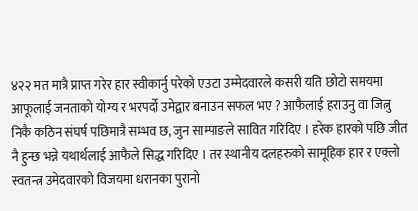४२२ मत मात्रै प्राप्त गरेर हार स्वीकार्नु परेको एउटा उम्मेदवारले कसरी यति छोटो समयमा आफूलाई जनताको योग्य र भरपर्दो उमेद्वार बनाउन सफल भए ? आफैलाई हराउनु वा जित्नु निकै कठिन संघर्ष पछिमात्रै सम्भव छ, जुन साम्पाङले सावित गरिदिए । हरेक हारको पछि जीत नै हुन्छ भन्ने यथार्थलाई आफैले सिद्ध गरिदिए । तर स्थानीय दलहरुको सामूहिक हार र एक्लो स्वतन्त्र उमेदवारको विजयमा धरानका पुरानो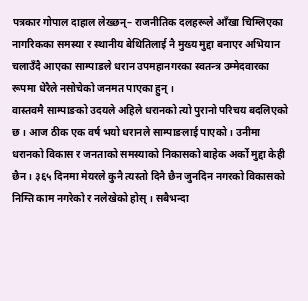पत्रकार गोपाल दाहाल लेख्छन्– राजनीतिक दलहरूले आँखा चिम्लिएका नागरिकका समस्या र स्थानीय बेथितिलाई नै मुख्य मुद्दा बनाएर अभियान चलाउँदै आएका साम्पाङले धरान उपमहानगरका स्वतन्त्र उम्मेदवारका रूपमा धेरैले नसोचेको जनमत पाएका हुन् ।
वास्तवमै साम्पाङको उदयले अहिले धरानको त्यो पुरानो परिचय बदलिएको छ । आज ठीक एक वर्ष भयो धरानले साम्पाङलाई पाएको । उनीमा धरानको विकास र जनताको समस्याको निकासको बाहेक अर्को मुद्दा केही छैन । ३६५ दिनमा मेयरले कुनै त्यस्तो दिनै छैन जुनदिन नगरको विकासको निम्ति काम नगरेको र नलेखेको होस् । सबैभन्दा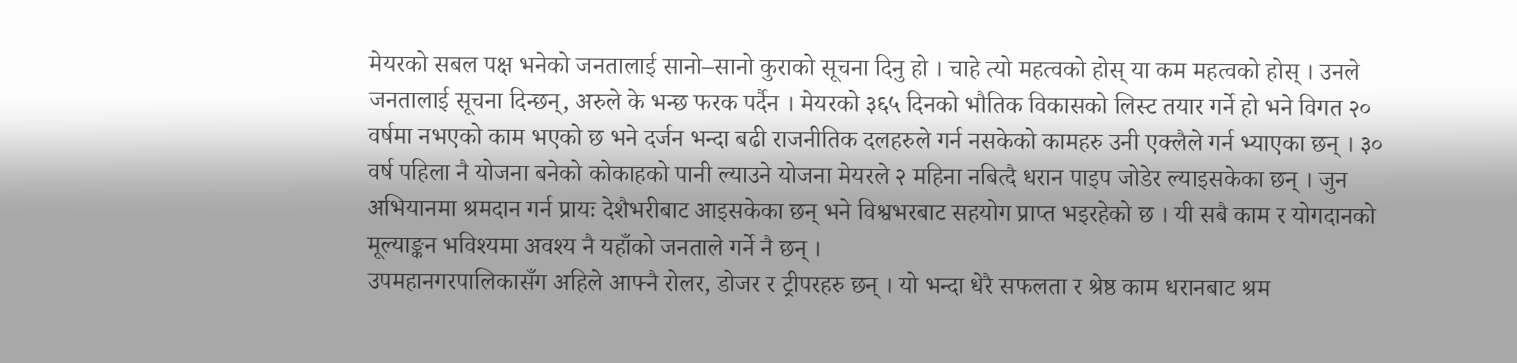मेयरको सबल पक्ष भनेको जनतालाई सानो–सानो कुराको सूचना दिनु हो । चाहे त्यो महत्वको होस् या कम महत्वको होस् । उनले जनतालाई सूचना दिन्छन्, अरुले के भन्छ फरक पर्दैन । मेयरको ३६५ दिनको भौतिक विकासको लिस्ट तयार गर्ने हो भने विगत २० वर्षमा नभएको काम भएको छ भने दर्जन भन्दा बढी राजनीतिक दलहरुले गर्न नसकेको कामहरु उनी एक्लैले गर्न भ्याएका छन् । ३० वर्ष पहिला नै योजना बनेको कोकाहको पानी ल्याउने योजना मेयरले २ महिना नबित्दै धरान पाइप जोडेर ल्याइसकेका छन् । जुन अभियानमा श्रमदान गर्न प्रायः देशैभरीबाट आइसकेका छन् भने विश्वभरबाट सहयोग प्राप्त भइरहेको छ । यी सबै काम र योगदानको मूल्याङ्कन भविश्यमा अवश्य नै यहाँको जनताले गर्ने नै छन् ।
उपमहानगरपालिकासँग अहिले आफ्नै रोलर, डोजर र ट्रीपरहरु छन् । यो भन्दा धेरै सफलता र श्रेष्ठ काम धरानबाट श्रम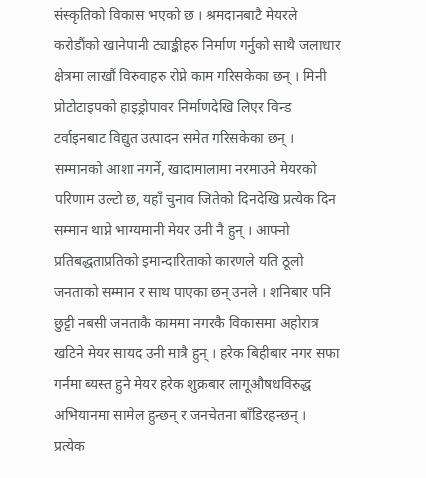संस्कृतिको विकास भएको छ । श्रमदानबाटै मेयरले करोडौंको खानेपानी ट्याङ्कीहरु निर्माण गर्नुको साथै जलाधार क्षेत्रमा लाखौं विरुवाहरु रोप्ने काम गरिसकेका छन् । मिनी प्रोटोटाइपको हाइड्रोपावर निर्माणदेखि लिएर विन्ड टर्वाइनबाट विद्युत उत्पादन समेत गरिसकेका छन् । सम्मानको आशा नगर्ने, खादामालामा नरमाउने मेयरको परिणाम उल्टो छ, यहाँ चुनाव जितेको दिनदेखि प्रत्येक दिन सम्मान थाप्ने भाग्यमानी मेयर उनी नै हुन् । आफ्नो प्रतिबद्धताप्रतिको इमान्दारिताको कारणले यति ठूलो जनताको सम्मान र साथ पाएका छन् उनले । शनिबार पनि छुट्टी नबसी जनताकै काममा नगरकै विकासमा अहोरात्र खटिने मेयर सायद उनी मात्रै हुन् । हरेक बिहीबार नगर सफा गर्नमा ब्यस्त हुने मेयर हरेक शुक्रबार लागूऔषधविरुद्ध अभियानमा सामेल हुन्छन् र जनचेतना बाँडिरहन्छन् ।
प्रत्येक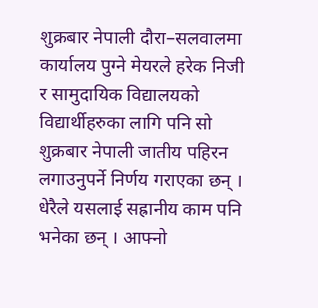शुक्रबार नेपाली दौरा–सलवालमा कार्यालय पुग्ने मेयरले हरेक निजी र सामुदायिक विद्यालयको विद्यार्थीहरुका लागि पनि सो शुक्रबार नेपाली जातीय पहिरन लगाउनुपर्ने निर्णय गराएका छन् । धेरैले यसलाई सह्रानीय काम पनि भनेका छन् । आफ्नो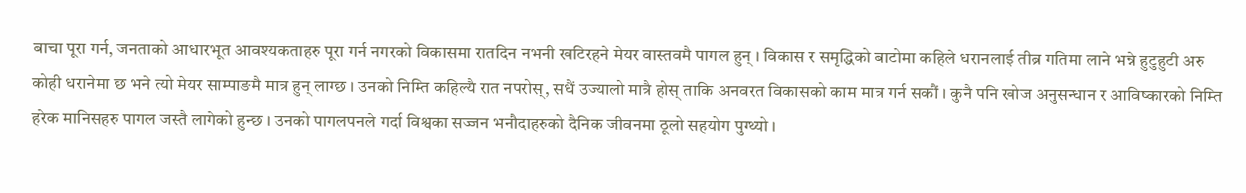बाचा पूरा गर्न, जनताको आधारभूत आवश्यकताहरु पूरा गर्न नगरको विकासमा रातदिन नभनी खटिरहने मेयर वास्तवमै पागल हुन् । विकास र समृद्धिको बाटोमा कहिले धरानलाई तीब्र गतिमा लाने भन्ने हुटुहुटी अरु कोही धरानेमा छ भने त्यो मेयर साम्पाङमै मात्र हुन् लाग्छ । उनको निम्ति कहिल्यै रात नपरोस्, सधैं उज्यालो मात्रै होस् ताकि अनवरत विकासको काम मात्र गर्न सकौं । कुनै पनि खोज अनुसन्धान र आविष्कारको निम्ति हरेक मानिसहरु पागल जस्तै लागेको हुन्छ । उनको पागलपनले गर्दा विश्वका सज्जन भनौदाहरुको दैनिक जीवनमा ठूलो सहयोग पुग्थ्यो ।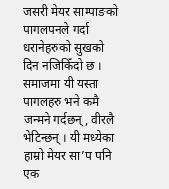जसरी मेयर साम्पाङको पागलपनले गर्दा धरानेहरुको सुखको दिन नजिकिँदो छ । समाजमा यी यस्ता पागलहरु भने कमै जन्मने गर्दछन्, वीरलै भेटिन्छन् । यी मध्येका हाम्रो मेयर सा’प पनि एक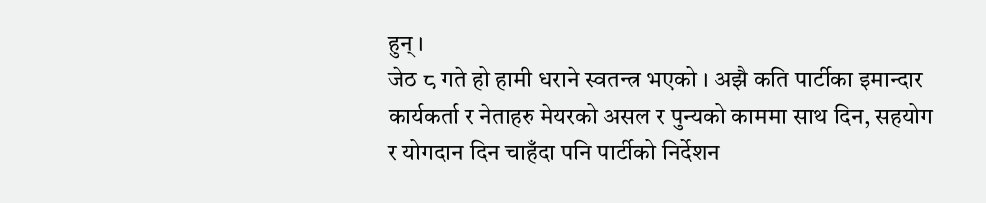हुन् ।
जेठ ८ गते हो हामी धराने स्वतन्त्र भएको । अझै कति पार्टीका इमान्दार कार्यकर्ता र नेताहरु मेयरको असल र पुन्यको काममा साथ दिन, सहयोग र योगदान दिन चाहँदा पनि पार्टीको निर्देशन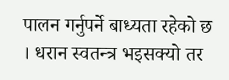पालन गर्नुपर्ने बाध्यता रहेको छ । धरान स्वतन्त्र भइसक्यो तर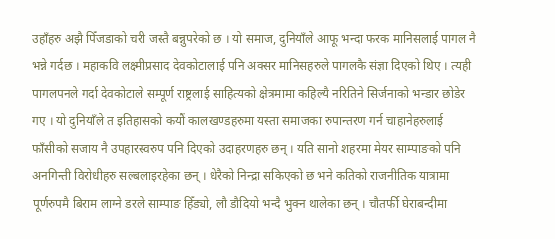उहाँहरु अझै पिँजडाको चरी जस्तै बन्नुपरेको छ । यो समाज, दुनियाँले आफू भन्दा फरक मानिसलाई पागल नै भन्ने गर्दछ । महाकवि लक्ष्मीप्रसाद देवकोटालाई पनि अक्सर मानिसहरुले पागलकै संज्ञा दिएको थिए । त्यही पागलपनले गर्दा देवकोटाले सम्पूर्ण राष्ट्रलाई साहित्यको क्षेत्रमामा कहिल्यै नरितिने सिर्जनाको भन्डार छोडेर गए । यो दुनियाँले त इतिहासको कयौं कालखण्डहरुमा यस्ता समाजका रुपान्तरण गर्न चाहानेहरुलाई फाँसीको सजाय नै उपहारस्वरुप पनि दिएको उदाहरणहरु छन् । यति सानो शहरमा मेयर साम्पाङको पनि अनगिन्ती विरोधीहरु सल्बलाइरहेका छन् । धेरैको निन्द्रा सकिएको छ भने कतिको राजनीतिक यात्रामा पूर्णरुपमै बिराम लाग्ने डरले साम्पाङ हिँड्यो, लौ डौदियो भन्दै भुक्न थालेका छन् । चौतर्फी घेराबन्दीमा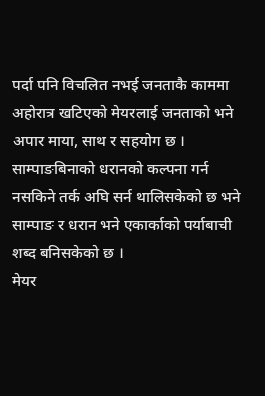पर्दा पनि विचलित नभई जनताकै काममा अहोरात्र खटिएको मेयरलाई जनताको भने अपार माया, साथ र सहयोग छ । साम्पाङबिनाको धरानको कल्पना गर्न नसकिने तर्क अघि सर्न थालिसकेको छ भने साम्पाङ र धरान भने एकार्काको पर्याबाची शब्द बनिसकेको छ ।
मेयर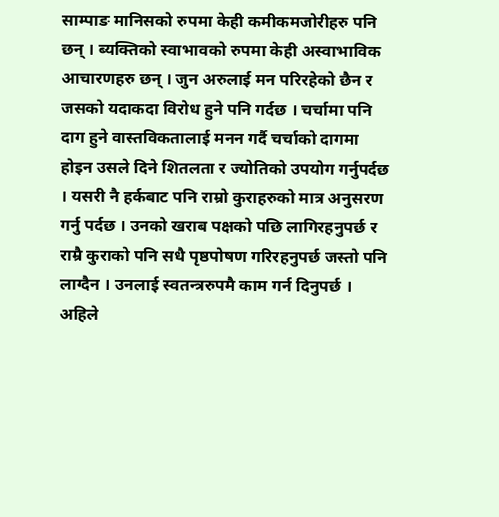साम्पाङ मानिसको रुपमा केही कमीकमजोरीहरु पनि छन् । ब्यक्तिको स्वाभावको रुपमा केही अस्वाभाविक आचारणहरु छन् । जुन अरुलाई मन परिरहेको छैन र जसको यदाकदा विरोध हुने पनि गर्दछ । चर्चामा पनि दाग हुने वास्तविकतालाई मनन गर्दै चर्चाको दागमा होइन उसले दिने शितलता र ज्योतिको उपयोग गर्नुपर्दछ । यसरी नै हर्कबाट पनि राम्रो कुराहरुको मात्र अनुसरण गर्नु पर्दछ । उनको खराब पक्षको पछि लागिरहनुपर्छ र राम्रै कुराको पनि सधै पृष्ठपोषण गरिरहनुपर्छ जस्तो पनि लाग्दैन । उनलाई स्वतन्त्ररुपमै काम गर्न दिनुपर्छ । अहिले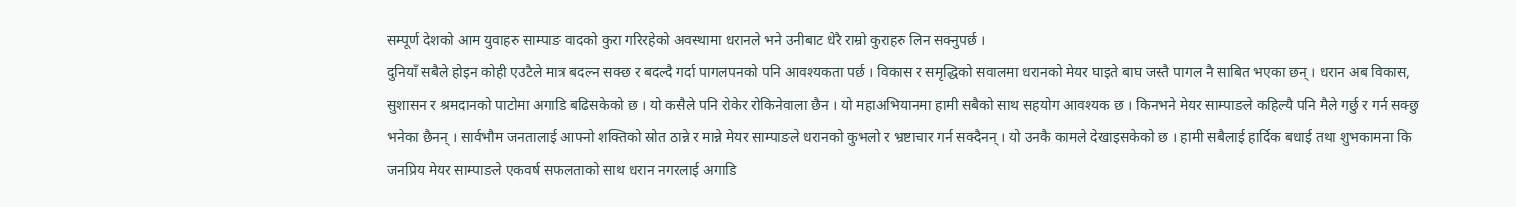सम्पूर्ण देशको आम युवाहरु साम्पाङ वादको कुरा गरिरहेको अवस्थामा धरानले भने उनीबाट धेरै राम्रो कुराहरु लिन सक्नुपर्छ ।
दुनियाँ सबैले होइन कोही एउटैले मात्र बदल्न सक्छ र बदल्दै गर्दा पागलपनको पनि आवश्यकता पर्छ । विकास र समृद्धिको सवालमा धरानको मेयर घाइते बाघ जस्तै पागल नै साबित भएका छन् । धरान अब विकास, सुशासन र श्रमदानको पाटोमा अगाडि बढिसकेको छ । यो कसैले पनि रोकेर रोकिनेवाला छैन । यो महाअभियानमा हामी सबैको साथ सहयोग आवश्यक छ । किनभने मेयर साम्पाङले कहिल्यै पनि मैले गर्छु र गर्न सक्छु भनेका छैनन् । सार्वभौम जनतालाई आफ्नो शक्तिको स्रोत ठान्ने र मान्ने मेयर साम्पाङले धरानको कुभलो र भ्रष्टाचार गर्न सक्दैनन् । यो उनकै कामले देखाइसकेको छ । हामी सबैलाई हार्दिक बधाई तथा शुभकामना कि जनप्रिय मेयर साम्पाङले एकवर्ष सफलताको साथ धरान नगरलाई अगाडि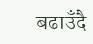बढाउँदै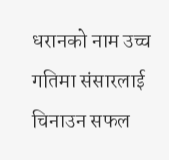धरानको नाम उच्च गतिमा संसारलाई चिनाउन सफल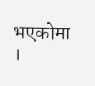भएकोमा ।